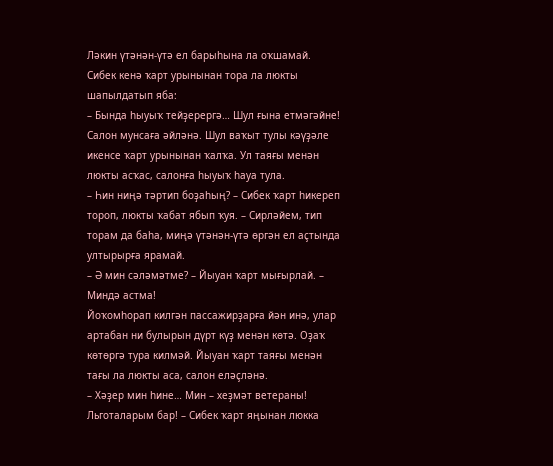Ләкин үтәнән-үтә ел барыһына ла оҡшамай. Сибек кенә ҡарт урынынан тора ла люкты шапылдатып яба:
– Бында һыуыҡ тейҙерергә… Шул ғына етмәгәйне!
Салон мунсаға әйләнә. Шул ваҡыт тулы кәүҙәле икенсе ҡарт урынынан ҡалҡа. Ул таяғы менән люкты асҡас, салонға һыуыҡ һауа тула.
– Һин ниңә тәртип боҙаһың? – Сибек ҡарт һикереп тороп, люкты ҡабат ябып ҡуя. – Сирләйем, тип торам да баһа, миңә үтәнән-үтә өргән ел аҫтында ултырырға ярамай.
– Ә мин сәләмәтме? – Йыуан ҡарт мығырлай. – Миндә астма!
Йоҡомһорап килгән пассажирҙарға йән инә, улар артабан ни булырын дүрт күҙ менән көтә. Оҙаҡ көтөргә тура килмәй. Йыуан ҡарт таяғы менән тағы ла люкты аса, салон еләҫләнә.
– Хәҙер мин һине… Мин – хеҙмәт ветераны! Льготаларым бар! – Сибек ҡарт яңынан люкка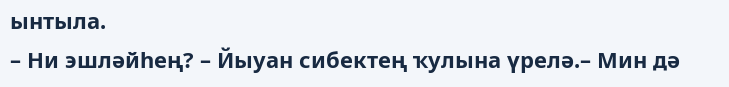ынтыла.
– Ни эшләйһең? – Йыуан сибектең ҡулына үрелә.– Мин дә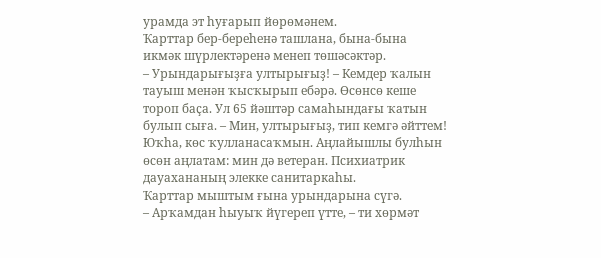урамда эт һуғарып йөрөмәнем.
Ҡарттар бер-береһенә ташлана, бына-бына икмәк шүрлектәренә менеп төшәсәктәр.
– Урындарығыҙға ултырығыҙ! – Кемдер ҡалын тауыш менән ҡысҡырып ебәрә. Өсөнсө кеше тороп баҫа. Ул 65 йәштәр самаһындағы ҡатын булып сыға. – Мин, ултырығыҙ, тип кемгә әйттем! Юҡһа, көс ҡулланасаҡмын. Аңлайышлы булһын өсөн аңлатам: мин дә ветеран. Психиатрик дауахананың элекке санитаркаһы.
Ҡарттар мыштым ғына урындарына сүгә.
– Арҡамдан һыуыҡ йүгереп үтте, – ти хөрмәт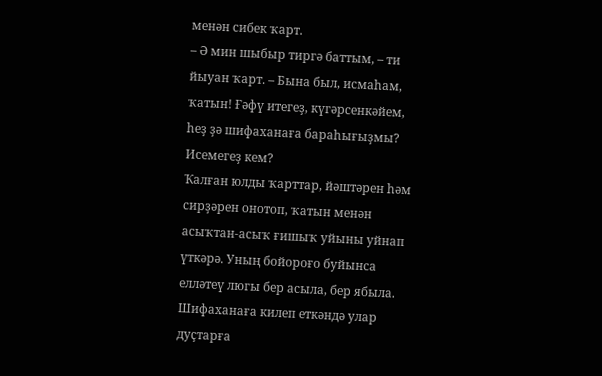менән сибек ҡарт.
– Ә мин шыбыр тиргә баттым, – ти йыуан ҡарт. – Бына был, исмаһам, ҡатын! Ғәфү итегеҙ, күгәрсенкәйем, һеҙ ҙә шифаханаға бараһығыҙмы? Исемегеҙ кем?
Ҡалған юлды ҡарттар, йәштәрен һәм сирҙәрен онотоп, ҡатын менән асыҡтан-асыҡ ғишыҡ уйыны уйнап үткәрә. Уның бойороғо буйынса елләтеү люгы бер асыла, бер ябыла. Шифаханаға килеп еткәндә улар дуҫтарға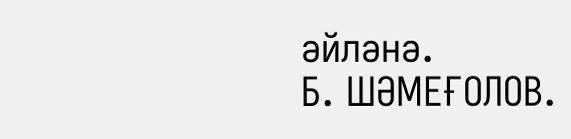әйләнә.
Б. ШӘМЕҒОЛОВ.